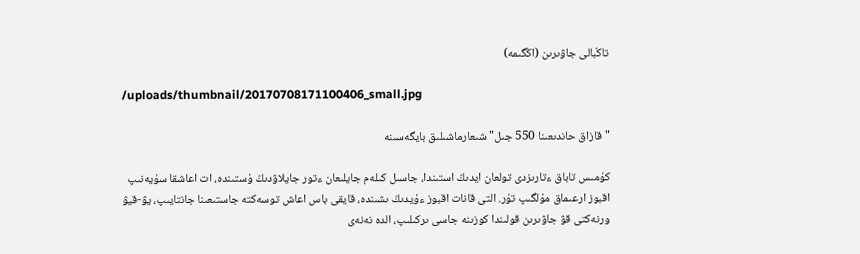تاڭبالى جاۋىرىن (اڭگىمە)

/uploads/thumbnail/20170708171100406_small.jpg

"قازاق حاندىعىنا 550 جىل" شىعارماشىلىق بايگەسىنە

كۇمىس تاباق ءتارىزدى تولعان ايدىڭ استىندا، جاسىل كىلەم جايلىعان ءتور جايلاۋدىڭ ۇستىندە، ات اعاشقا سۇيەنىپ اقبوز ارعىماق مۇلگىپ تۇر. التى قانات اقبوز ءۇيدىڭ ىشىندە، قايقى باس اعاش توسەكتە جاستىعىنا جانتايىپ، يۋ-قيۋ ورنەكتى قۋ جاۋىرىن قولىندا كوزىنە جاسى ىركىلىپ، الدە نەنەى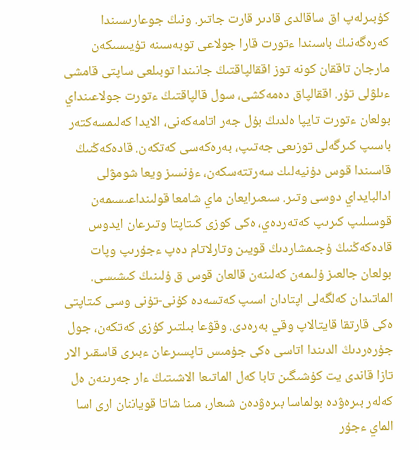كۇبىرلەپ اق ساقالدى قادىر قارت جاتىر. ونىڭ جوعارىسىندا كەرەگەنىڭ باسىندا ءتورت قارا جولاعى توبەسىنە تۇيىسىكەن مارجان تاققان كونە توز اققالپاقتىڭ جانىندا توبىلعى ساپتى قامشى ءىلۋلى تۇر. اققالپاق دەمەكشى، سول قالپاقتىڭ ءتورت جولاعىنداي بولعان ءتورت تايپا ەلدىڭ بۇل جەر اتامەكەنى، الايدا كەلىمسەكتەر باسىپ كىرگەلى توزىعى جەتىپ، بەرەكەسى كەتكەن. قادەكەڭنىڭ قاسىندا قوس دۇنيەلىك سەرتتەسكەن، ءۇنسىز ويعا شومۋلى ادالبايداي دوسى وتىر. سىعىرايعان ماي شامعا قولىنداعىسىمەن قوسىلىپ كىرىپ كەتەردەي، ەكى كوزى كىتاپتا وتىرعان ايدوس قادەكەڭنىڭ ۇجىمشاردىڭ قويىن وتارلاتام دەپ ءجۇرىپ وپات بولعان جالعىز ۇلىمەن كەلىنەن قالعان قوس ق ۇلىنىڭ كىشىسى. الماتىدان كەلگەلى اپتادان اسىپ كەتسەدە كۇنى-تۇنى وسى كىتاپتى ەكى قارتقا قايتالاپ وقي بەرەدى. وقۋعا بىلتىر كۇزى كەتكەن، جول جۇرەردىڭ الدىندا اتاسى ەكى جۇمىس تاپسىرعان ءبىرى قاسقىر الار تازا قاندى يت كۇشىگىن تابا كەل الماتىعا الاشىتىڭ ءار جەرىنەن ەل كەلەر بىرەۋدە بولماسا بىرەۋدەن شىعار، مىنا شاتا قوياننان ارى اسا الماي ءجۇر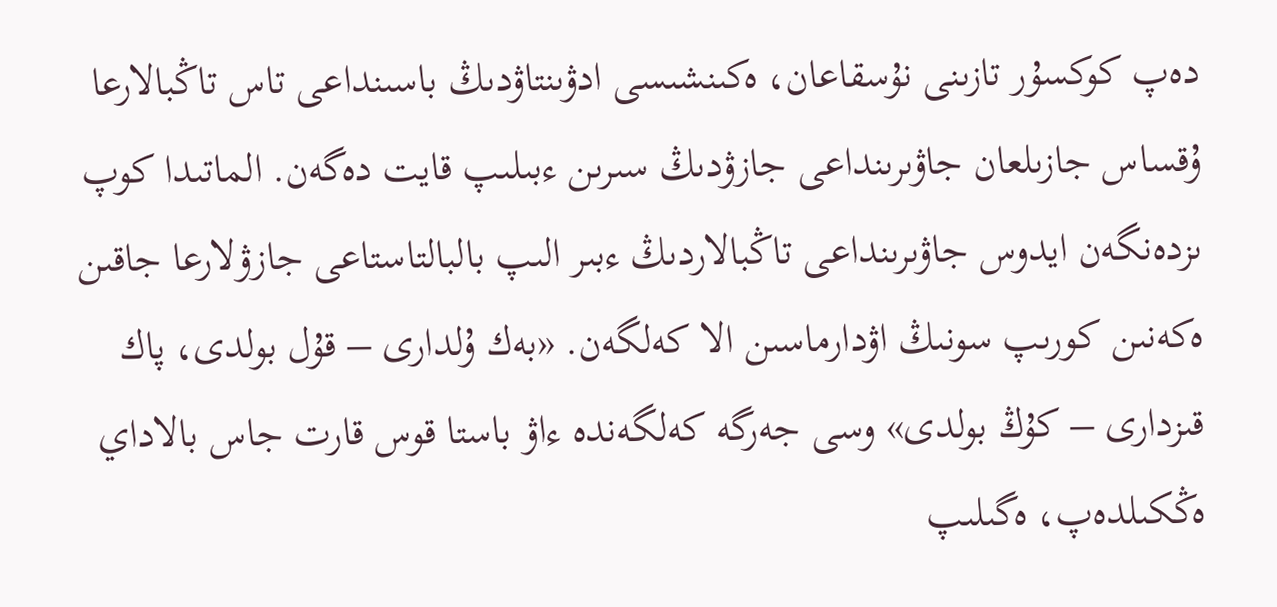دەپ كوكسۇر تازىنى نۇسقاعان، ەكىنشىسى ادۋىنتاۋدىڭ باسىنداعى تاس تاڭبالارعا ۇقساس جازىلعان جاۋىرىنداعى جازۋدىڭ سىرىن ءبىلىپ قايت دەگەن. الماتىدا كوپ ىزدەنگەن ايدوس جاۋىرىنداعى تاڭبالاردىڭ ءبىر الىپ بالبالتاستاعى جازۋلارعا جاقىن ەكەنىن كورىپ سونىڭ اۋدارماسىن الا كەلگەن. «بەك ۇلدارى – قۇل بولدى، پاك قىزدارى – كۇڭ بولدى» وسى جەرگە كەلگەندە ءاۋ باستا قوس قارت جاس بالاداي ەڭكىلدەپ، ەگىلىپ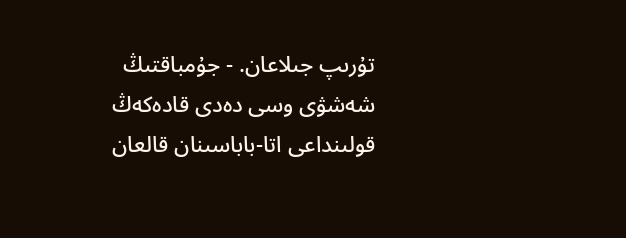تۇرىپ جىلاعان. - جۇمباقتىڭ شەشۋى وسى دەدى قادەكەڭ قولىنداعى اتا-باباسىنان قالعان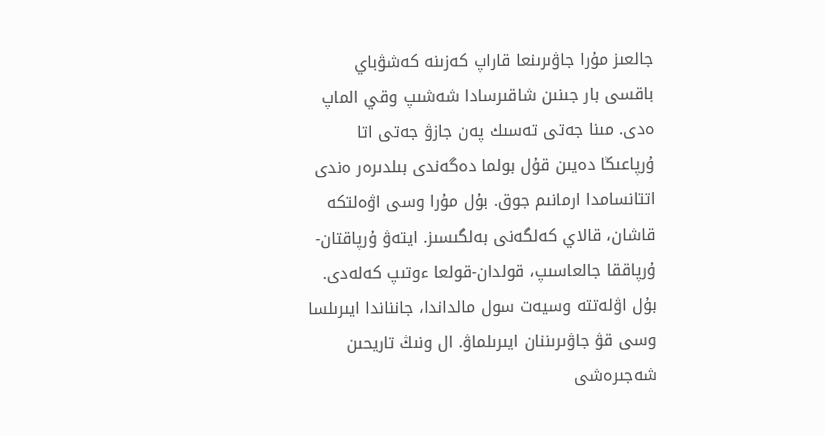جالعىز مۇرا جاۋىرىنعا قاراپ كەزىنە كەشۋباي باقسى بار جىنىن شاقىرسادا شەشىپ وقي الماپ ەدى. مىنا جەتى تەسىك پەن جازۋ جەتى اتا ۇرپاعىڭا دەيىن قۇل بولما دەگەندى بىلدىرەر ەندى اتتانسامدا ارمانىم جوق. بۇل مۇرا وسى اۋەلتكە قاشان، قالاي كەلگەنى بەلگىسىز. ايتەۋ ۇرپاقتان-ۇرپاققا جالعاسىپ، قولدان-قولعا ءوتىپ كەلەدى. بۇل اۋلەتتە وسيەت سول مالداندا، جانناندا ايىرىلسا وسى قۋ جاۋىرىننان ايىرىلماۋ. ال ونىڭ تاريحىن شەجىرەشى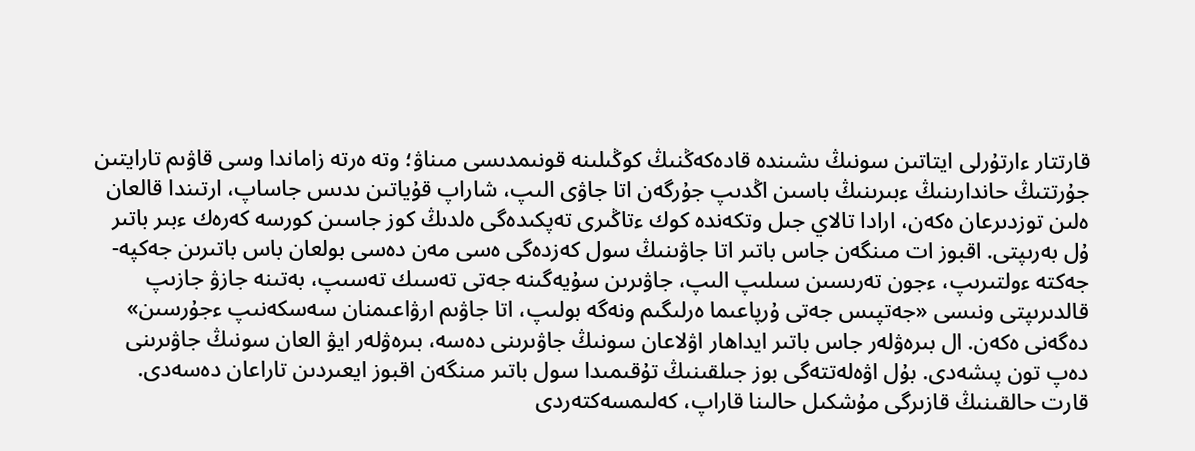قارتتار ءارتۇرلى ايتاتىن سونىڭ ىشىندە قادەكەڭنىڭ كوڭىلىنە قونىمدىسى مىناۋ؛ وتە ەرتە زاماندا وسى قاۋىم تارايتىن جۇرتتىڭ حاندارىنىڭ ءبىرىنىڭ باسىن اڭدىپ جۇرگەن اتا جاۋى الىپ، شاراپ قۇياتىن ىدىس جاساپ، ارتىندا قالعان ەلىن توزدىرعان ەكەن، ارادا تالاي جىل وتكەندە كوك ءتاڭىرى تەپكىدەگى ەلدىڭ كوز جاسىن كورسە كەرەك ءبىر باتىر ۇل بەرىپتى. اقبوز ات مىنگەن جاس باتىر اتا جاۋىنىڭ سول كەزدەگى ەسى مەن دەسى بولعان باس باتىرىن جەكپە-جەكتە ءولتىرىپ، ءجون تەرىسىن سىلىپ الىپ، جاۋىرىن سۇيەگىنە جەتى تەسىك تەسىپ، بەتىنە جازۋ جازىپ قالدىرىپتى ونىسى «جەتپىس جەتى ۇرپاعىما ەرلىگىم ونەگە بولىپ، اتا جاۋىم ارۋاعىمنان سەسكەنىپ ءجۇرسىن» دەگەنى ەكەن. ال بىرەۋلەر جاس باتىر ايداھار اۋلاعان سونىڭ جاۋىرىنى دەسە، بىرەۋلەر ايۋ العان سونىڭ جاۋىرىنى دەپ تون پىشەدى. بۇل اۋەلەتتەگى بوز جىلقىنىڭ تۇقىمىدا سول باتىر مىنگەن اقبوز ايعىردىن تاراعان دەسەدى. قارت حالقىنىڭ قازىرگى مۇشكىل حالىنا قاراپ، كەلىمسەكتەردى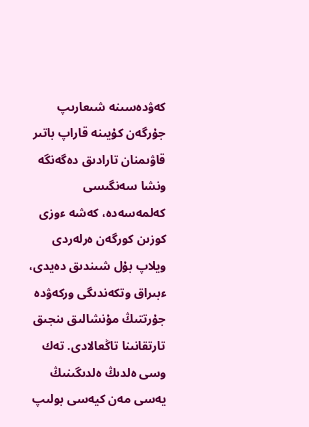كەۋدەسىنە شىعارىپ جۇرگەن كۇيىنە قاراپ باتىر قاۋىمنان تارادىق دەگەنگە ونشا سەنگىسى كەلمەسەدە، كەشە ءوزى كوزىن كورگەن ەرلەردى ويلاپ بۇل شىندىق دەيدى، ءبىراق وتكەندىگى وركەۋدە جۇرتتىڭ مۇنشالىق ىنجىق تارتقانىنا تاڭعالادى. تەك وسى ەلدىڭ ەلدىگىنىڭ يەسى مەن كيەسى بولىپ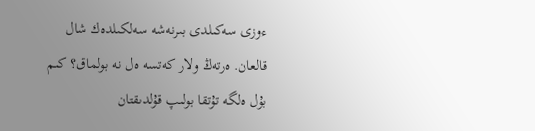ءوزى سەكىلدى بىرنەشە سەلكىلدەك شال قالعان. ەرتەڭ ولار كەتسە ەل نە بولماق؟ كىم بۇل ەلگە تۇتقا بولىپ قۇلدىقتان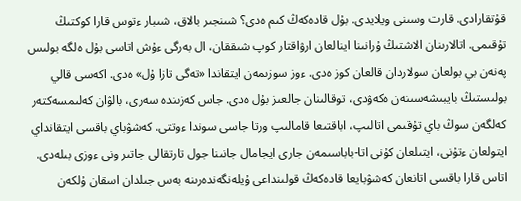قۇتقارادى. قارت وسىنى ويلايدى. بۇل قادەكەڭ كىم ەدى؟ شىنجىر بالاق، شىبار ءتوس قارا كوكتىڭ تۇقىمى. اتالارىنان الاشتىڭ ۇرانىنا اينالعان ارۋاقتار كوپ شىققان، ال بەرگى ءۇش اتاسى بۇل ەلگە بولىس پەنەن بي بولعان سولاردان قالعان كوز ەدى. ءوز سوزىمەن ايتقاندا «تەگى تازا ۇل» ەدى. اكەسى قالي بولىستىڭ بايبىشەسىنەن ەكەۋدى، توقالىنان جالعىز بۇل ەدى. جاس كەزىندە سەرى، بالۋان كەلىمسەكتەر كەلگەن سوڭ باي تۇقىمى اتالىپ، اباقتىعا قامالىپ ورتا جاسى سوندا ءوتتى. كەشۋباي باقسى ايتقانداي ايتولعان ءتۇنى، ايتىلعان كۇنى اتا-باباسىمەن جارى ايجامال جانىنا جول تارتقالى جاتىر ونى ءوزى بىلەدى. اتاس قارا باقسى اتانعان كەشۋبايعا قادەكەڭ قولىنداعى ۇيلەنگەندەرىنە بەس جىلدان اسقان ۇلكەن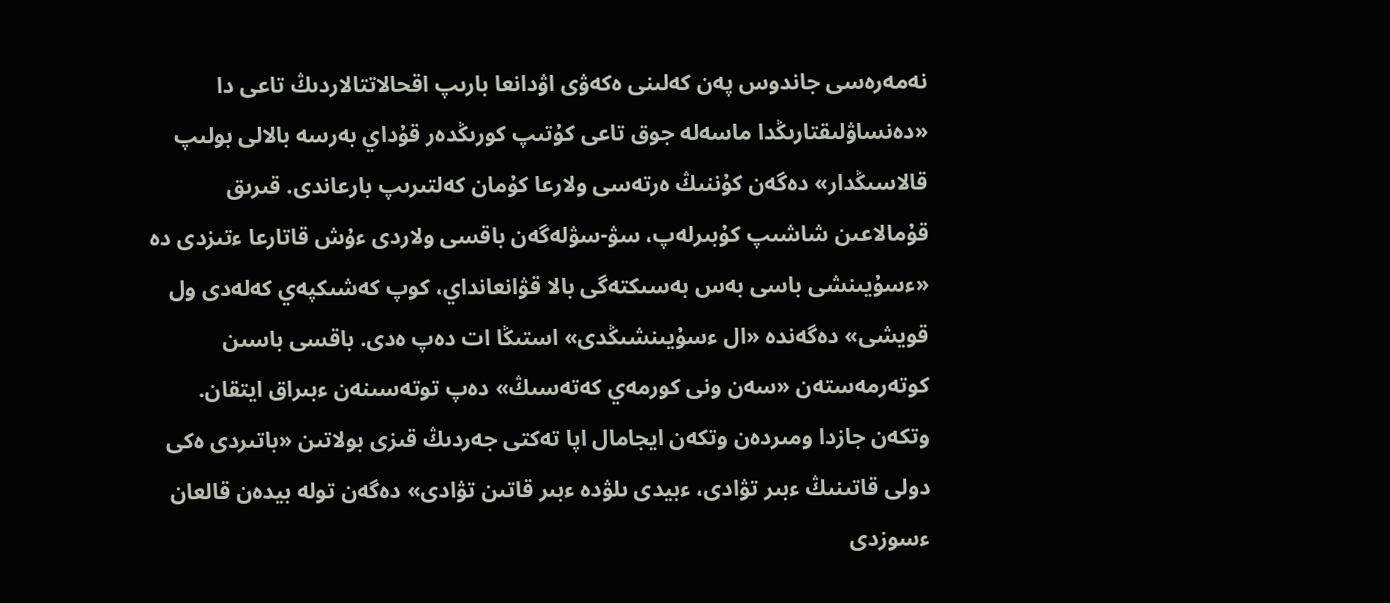نەمەرەسى جاندوس پەن كەلىنى ەكەۋى اۋدانعا بارىپ اقحالاتتالاردىڭ تاعى دا «دەنساۋلىقتارىڭدا ماسەلە جوق تاعى كۇتىپ كورىڭدەر قۇداي بەرسە بالالى بولىپ قالاسىڭدار» دەگەن كۇننىڭ ەرتەسى ولارعا كۇمان كەلتىرىپ بارعاندى. قىرىق قۇمالاعىن شاشىپ كۇبىرلەپ، سۋ-سۋلەگەن باقسى ولاردى ءۇش قاتارعا ءتىزدى دە «ءسۇيىنشى باسى بەس بەسىكتەگى بالا قۋانعانداي، كوپ كەشىكپەي كەلەدى ول قويشى» دەگەندە «ال ءسۇيىنشىڭدى» استىڭا ات دەپ ەدى. باقسى باسىن كوتەرمەستەن «سەن ونى كورمەي كەتەسىڭ» دەپ توتەسىنەن ءبىراق ايتقان. وتكەن جازدا ومىردەن وتكەن ايجامال اپا تەكتى جەردىڭ قىزى بولاتىن «باتىردى ەكى دولى قاتىنىڭ ءبىر تۋادى، ءبيدى ىلۋدە ءبىر قاتىن تۋادى» دەگەن تولە بيدەن قالعان ءسوزدى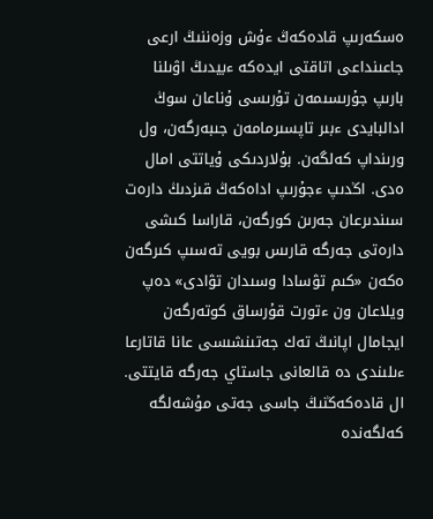ەسكەرىپ قادەكەڭ ءۇش وزەننىڭ ارعى جاعىنداعى اتاقتى ايدەكە ءبيدىڭ اۋىلنا بارىپ جۇرىسىمەن تۇرىسى ۇناعان سوڭ ادالبايدى ءبىر تاپسىرمامەن جىبەرگەن، ول ورىنداپ كەلگەن. بۇلاردىكى ۇياتتى امال ەدى. اڭدىپ ءجۇرىپ اداەكەڭ قىزدىڭ دارەت سىندىرعان جەرىن كورگەن، قاراسا كىشى دارەتى جەرگە قارىس بويى تەسىپ كىرگەن ەكەن «كىم تۋسادا وسىدان تۋادى» دەپ ويلاعان ون ءتورت قۇرساق كوتەرگەن ايجامال اپانىڭ تەك جەتىنشىسى عانا قاتارعا ءىلىندى دە قالعانى جاستاي جەرگە قايتتى. ال قادەكەڭنىڭ جاسى جەتى مۇشەلگە كەلگەندە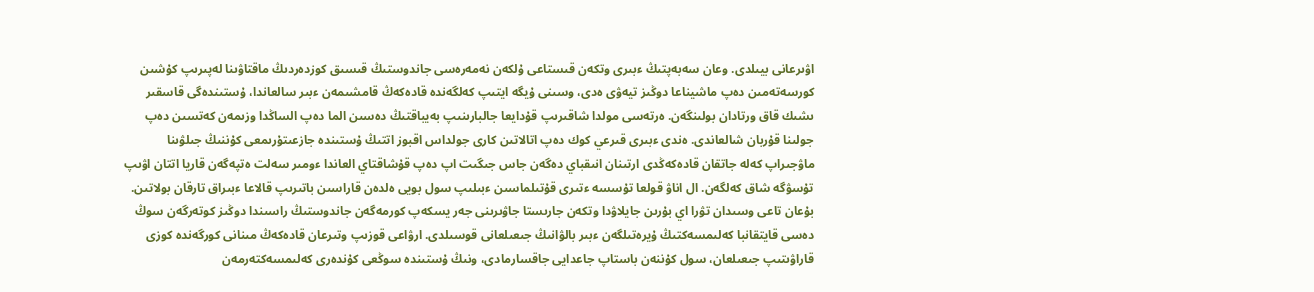اۋىرعانى بيىلدى. وعان سەبەپتىڭ ءبىرى وتكەن قىستاعى ۇلكەن نەمەرەسى جاندوستىڭ قىسىق كوزدەردىڭ ماقتاۋىنا لەپىرىپ كۇشىن كورسەتەمىن دەپ ماشيناعا دوڭىز تيەۋى ەدى، وسىنى ۇيگە ايتىپ كەلگەندە قادەكەڭ قامشىمەن ءبىر سالعاندا، ۇستىندەگى قاسقىر ىشىك قاق ورتادان بولىنگەن. ەرتەسى مولدا شاقىرىپ قۇدايعا جالبارىنىپ بەيباقتىڭ دەسىن الما دەپ الساڭدا وزىمەن كەتسىن دەپ جولىنا قۇربان شالعاندى. ەندى ءبىرى قىرعي كوك دەپ اتالاتىن كارى جولداس اقبوز اتتىڭ ۇستىندە جازعىتۇرىمعى كۇننىڭ جىلۋىنا ماۋجىراپ كەلە جاتقان قادەكەڭدى ارتىنان انىقباي دەگەن جاس جىگىت اپ دەپ قۇشاقتاي العاندا ءومىر سەلت ەتپەگەن قاريا اتتان اۋىپ تۇسۋگە شاق كەلگەن. ال اناۋ قولعا تۇسسە ءتىرى قۇتىلماسىن ءبىلىپ سول بويى ەلدەن قاراسىن باتىرىپ قالاعا ءبىراق تارقان بولاتىن. بۇعان تاعى وسىدان تۋرا اي بۇرىن جايلاۋدا وتكەن جارىستا جاۋىرىنى جەر يسكەپ كورمەگەن جاندوستىڭ راسىندا دوڭىز كوتەرگەن سوڭ دەسى قايتقانبا كەلىمسەكتىڭ ۇيرەتىلگەن ءبىر بالۋانىڭ جىعىلعانى قوسىلدى. ارۋاعى قوزىپ وتىرعان قادەكەڭ مىنانى كورگەندە كوزى قاراۋىتىپ جىعىلعان، سول كۇننەن باستاپ جاعدايى جاقسارمادى، ونىڭ ۇستىندە سوڭعى كۇندەرى كەلىمسەكتەرمەن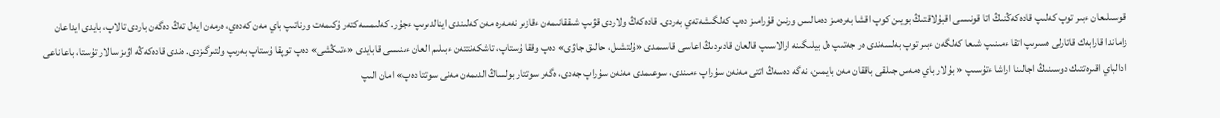قوسىلىعان ءبىر توپ كەلىپ قادەكەڭنىڭ اتا قونىسى اقبۇلاقتىڭ بويىن كوپ اقشا بەرەمىز دەمالىس ورنىن قۇرامىز دەپ كەلگىشەتەي بەردى. قادەكەڭ ولاردى قۋىپ شىققانىمەن ءقازىر نەمەرە مەن كەلىندى اينالدىرىپ ءجۇر. كەلىمسەكتەر ۇكىمەت ورناتىپ باي مەن كەدەي، ەرمەن ايەل تەڭ دەگەن باردى تالاپ، بايدى ايداعان زاماندا قارابەك قاتارلى ەسىرىپ اتقا ءمىنىپ شىعا كەلگەن ءبىر توپ بەلسەندى ەر جەتىپ ەل بيلىگىنە ارالاسىپ قالعان قادىردىڭ اعاسى قاسىمدى «ۇلتشىل، حالىق جاۋى» دەپ وققا ۇستاپ، تاشكەنتتەن ءبىلىم العان ءىنىسى قابايدى «ءتىڭشى» دەپ توپقا ۇستاپ بەرىپ ولتىرگىزدى. ەندى قادەكەڭە اۋىز سالار تۇستا، باعاناعى ادالباي اقىرەتتىك دوسىنىڭ اجالىنا اراشا ءتۇسىپ « بۇلار باي ەمەس جىلقى باققان مەن بايمىن، نەگە دەسەڭ اتتى مەنەن سۇراپ ءمىندى، سوعىمدى مەنەن سۇراپ جەدى، ەگەر سوتتار بولساڭ الدىمەن مەنى سوتتا دەپ» امان الىپ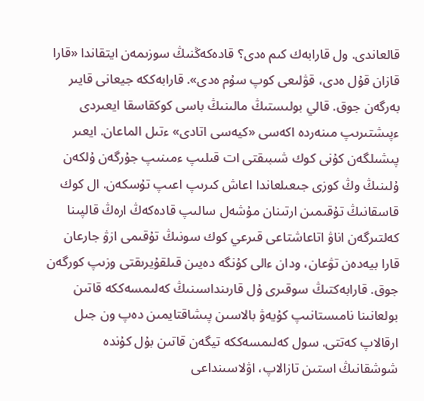قالعاندى. ول قارابەك كىم ەدى؟ قادەكەڭنىڭ سوزىمەن ايتقاندا «قارا قازان قۇل ەدى، قۋلىعى كوپ سۇم ەدى». قارابەككە جيعانى قايىر بەرگەن جوق. قالي بولىستىڭ مالىنىڭ باسى كوكقاسقا ايعىردى ءپىشتىرىپ مىنەردە اكەسى «كيەسى اتادى» ءتىل الماعان. ايعىر پىشىلگەن كۇنى كوك شىبىقتى ات قىلىپ ءمىنىپ جۇرگەن ۇلكەن ۇلىنىڭ وڭ كوزى جىعىلعاندا اعاش كىرىپ اعىپ تۇسكەن. ال كوك قاسقانىڭ تۇقىمىن ارتىنان مۇشەل سالىپ قادەكەڭ ارەڭ قالپىنا كەلتىرگەن اناۋ اتاعاشتاعى قىرعي كوك سونىڭ تۇقىمى ازۋ جارعان قارا بيەدەن تۋعان، ودان ءالى كۇنگە دەيىن قىلقۇيرىقتى وزىپ كورگەن جوق. قارابەكتىڭ سوقىرى ۇل قارىنداسىنىڭ كەلىمسەككە قاتىن بولعانىنا نامىستانىپ كۇيەۋ بالاسىن پىشاقتايمىن دەپ ون جىل ارقالاپ كەتتى. سول كەلىمسەككە تيگەن قاتىن بۇل كۇندە شوشقانىڭ استىن تازالاپ، اۋلاسىنداعى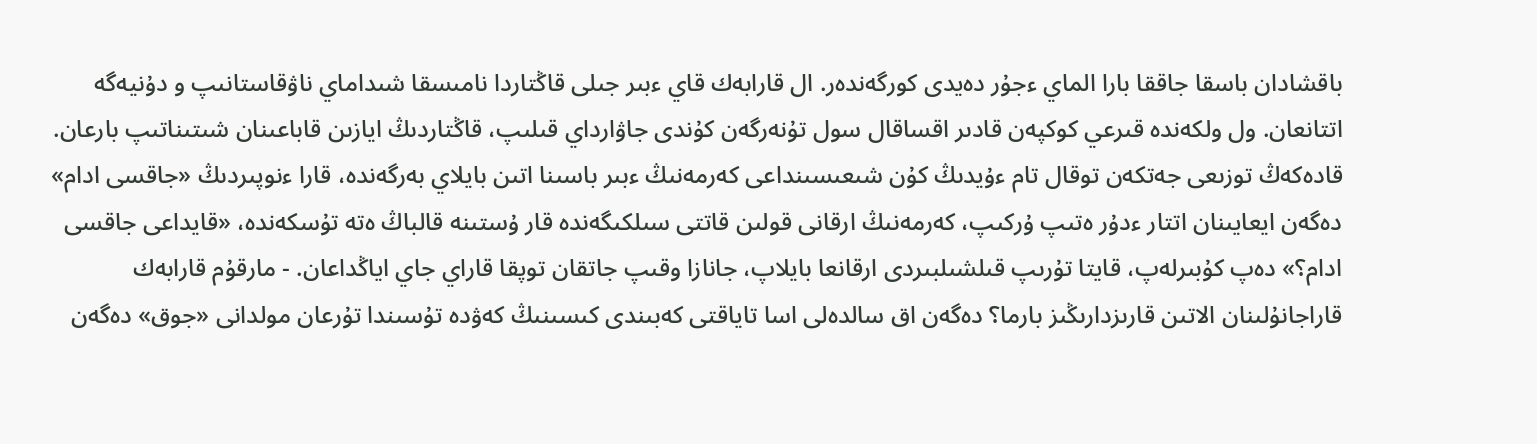باقشادان باسقا جاققا بارا الماي ءجۇر دەيدى كورگەندەر. ال قارابەك قاي ءبىر جىلى قاڭتاردا نامىسقا شىداماي ناۋقاستانىپ و دۇنيەگە اتتانعان. ول ولكەندە قىرعي كوكپەن قادىر اقساقال سول تۇنەرگەن كۇندى جاۋارداي قىلىپ، قاڭتاردىڭ ايازىن قاباعىنان شىتىناتىپ بارعان. قادەكەڭ توزىعى جەتكەن توقال تام ءۇيدىڭ كۇن شىعىسىنداعى كەرمەنىڭ ءبىر باسىنا اتىن بايلاي بەرگەندە، قارا ءنوپىردىڭ «جاقسى ادام» دەگەن ايعايىنان اتتار ءدۇر ەتىپ ۇركىپ، كەرمەنىڭ ارقانى قولىن قاتتى سىلكىگەندە قار ۇستىنە قالباڭ ەتە تۇسكەندە، «قايداعى جاقسى ادام؟» دەپ كۇبىرلەپ، قايتا تۇرىپ قىلشىلبىردى ارقانعا بايلاپ، جانازا وقىپ جاتقان توپقا قاراي جاي اياڭداعان. - مارقۇم قارابەك قاراجانۇلىنان الاتىن قارىزدارىڭىز بارما؟ دەگەن اق سالدەلى اسا تاياقتى كەبىندى كىسىنىڭ كەۋدە تۇسىندا تۇرعان مولدانى «جوق» دەگەن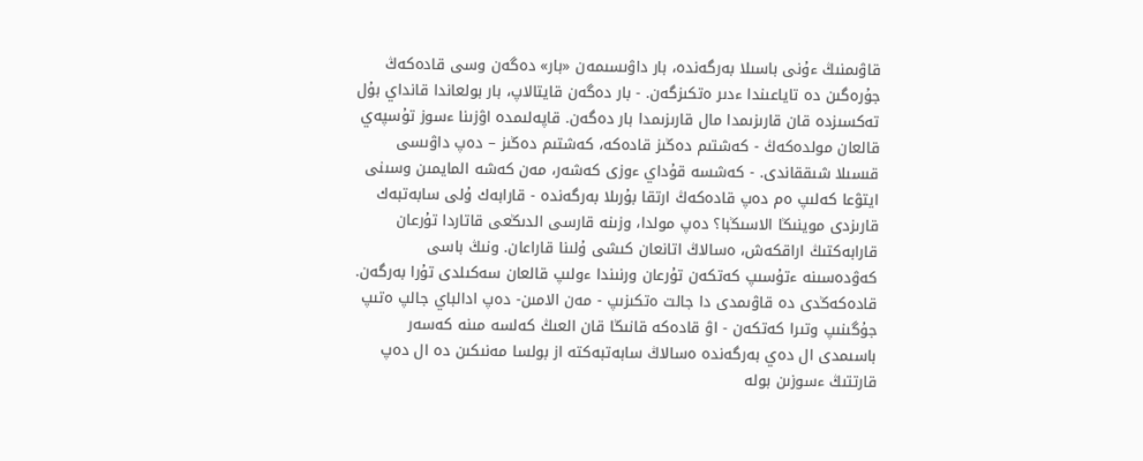قاۋىمنىڭ ءۇنى باسىلا بەرگەندە، بار داۋىسىمەن «بار» دەگەن وسى قادەكەڭ جۇرەگىن دە تاياعىندا ءدىر ەتكىزگەن. - بار دەگەن قايتالاپ، بار بولعاندا قانداي بۇل تەكسىزدە قان قارىزىمدا مال قارىزىمدا بار دەگەن. قاپەلىمدە اۋزىنا ءسوز تۇسپەي قالعان مولدەكەڭ - كەشتىم دەڭىز قادەكە، كەشتىم دەڭىز – دەپ داۋىسى قىسىلا شىققاندى. - كەشسە قۇداي ءوزى كەشەر، مەن كەشە المايمىن وسىنى ايتۋعا كەلىپ ەم دەپ قادەكەڭ ارتقا بۇرىلا بەرگەندە - قارابەك ۇلى سابەتبەك قارىزدى موينىڭا الاسىڭبا؟ دەپ مولدا، وزىنە قارسى الدىڭعى قاتاردا تۇرعان قارابەكتىڭ اراقكەش، ەسالاڭ اتانعان كىشى ۇلىنا قاراعان. ونىڭ باسى كەۋدەسىنە ءتۇسىپ كەتكەن تۇرعان ورنىندا ءولىپ قالعان سەكىلدى تۇرا بەرگەن. قادەكەڭدى دە قاۋىمدى دا جالت ەتكىزىپ - مەن الامىن- دەپ ادالباي جالپ ەتىپ جۇگىنىپ وتىرا كەتكەن - اۋ قادەكە قانىڭا قان العىڭ كەلسە مىنە كەسەر باسىمدى ال دەي بەرگەندە ەسالاڭ سابەتبەكتە از بولسا مەنىكىن دە ال دەپ قارتتىڭ ءسوزىن بولە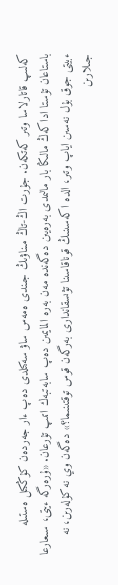كەلىپ قاتارلاسا وتىر كەتكەن. جۇرت اڭ-تاڭ مىناۋىڭ جىندى ەمەس ساۋ سەكىلدى دەپ ءار جەردەن كۇڭكىل ەستىلە باستاعان تۇستا اداكەڭ مالىڭا بار مالىمدى بەرەيىن دەگەندە مەن بەرە المايمىن دەپ سابەتبەك اتىپ تۇرعان. «ۇرەرگە ءيتى، سىعارعا ءبيتى جوق بۇل نەسىن اياپ وتىر، الدە اكەسىنىڭ قوناقاسىنا تۋىسقاندارى بەرگەن قوس توقتىنىما؟» دەگەن وي نە كۇلەرىن، نە جىلارىن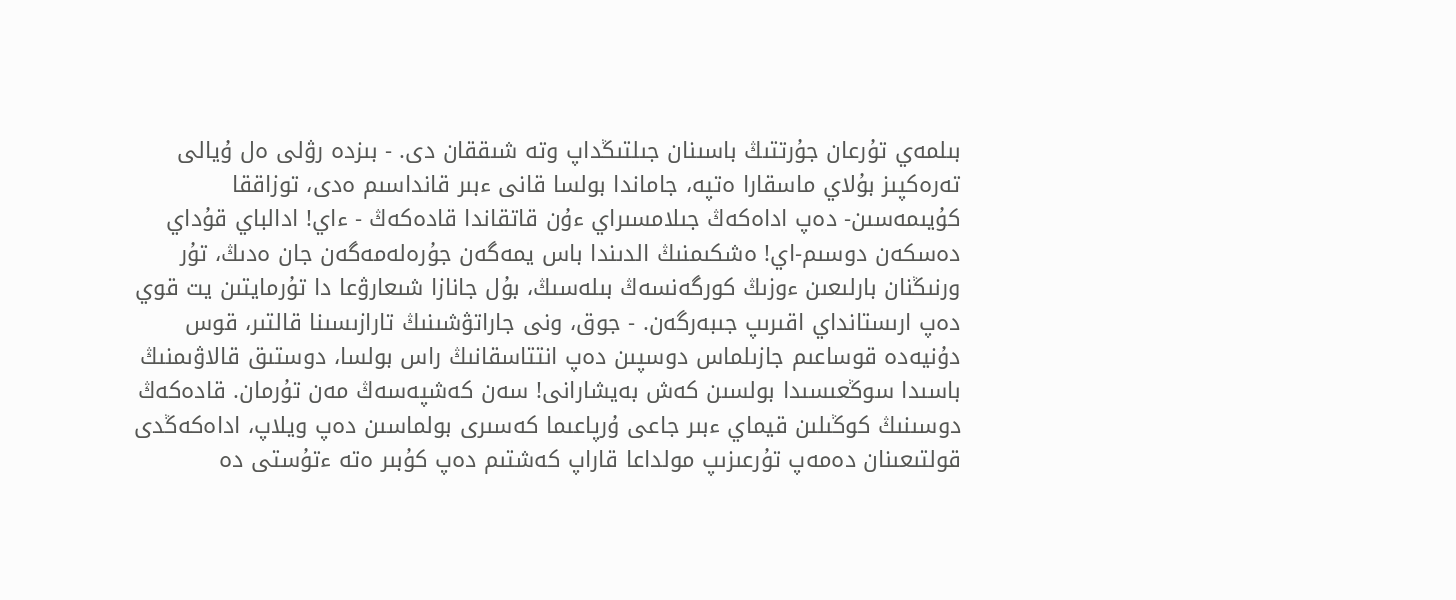بىلمەي تۇرعان جۇرتتىڭ باسىنان جىلتىڭداپ وتە شىققان دى. - بىزدە رۋلى ەل ۇيالى تەرەكپىز بۇلاي ماسقارا ەتپە، جاماندا بولسا قانى ءبىر قانداسىم ەدى، توزاققا كۇيىمەسىن- دەپ اداەكەڭ جىلامسىراي ءۇن قاتقاندا قادەكەڭ - ءاي! ادالباي قۇداي دەسكەن دوسىم-اي! ەشكىمنىڭ الدىندا باس يمەگەن جۇرەلەمەگەن جان ەدىڭ، تۇر ورنىڭنان بارلىعىن ءوزىڭ كورگەنسەڭ بىلەسىڭ، بۇل جانازا شىعارۋعا دا تۇرمايتىن يت قوي دەپ ارىستانداي اقىرىپ جىبەرگەن. - جوق، ونى جاراتۋشىنىڭ تارازىسىنا قالتىر، قوس دۇنيەدە قوساعىم جازىلماس دوسپىن دەپ انتتاسقانىڭ راس بولسا، دوستىق قالاۋىمنىڭ باسىدا سوڭعىسىدا بولسىن كەش بەيشارانى! سەن كەشپەسەڭ مەن تۇرمان. قادەكەڭ دوسىنىڭ كوڭىلىن قيماي ءبىر جاعى ۇرپاعىما كەسىرى بولماسىن دەپ ويلاپ، اداەكەڭدى قولتىعىنان دەمەپ تۇرعىزىپ مولداعا قاراپ كەشتىم دەپ كۇبىر ەتە ءتۇستى دە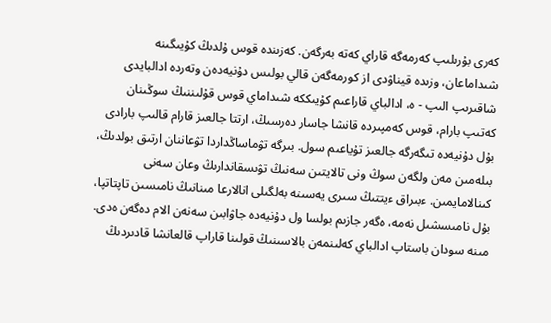كەرى بۇرىلىپ كەرمەگە قاراي كەتە بەرگەن. كەزىندە قوس ۇلدىڭ كۇيىگىنە شىداماعان، وزىدە قيناۋدى از كورمەگەن قالي بولىس دۇنيەدەن وتەردە ادالبايدى شاقىرىپ الىپ - ە، ادالباي قاراعىم كۇيىككە شىداماي قوس قۇلىننىڭ سوڭىنان كەتىپ بارام، قوس كەمپىردە قانشا جاسار دەرسىڭ، ارتتا جالعىز قارام قالىپ بارادى بۇل دۇنيەدە تىگەرگە جالعىز تۇياعىم سول. بىرگە تۋماساڭداردا تۋعاننان ارتىق بولدىڭ، بىلەمىن مەن ولگەن سوڭ ونى تالايتىن سەنىڭ تۋىسقاندارىڭ وعان سەنى كىنالامايمىن. ءبىراق ءيتتىڭ سىرى يەسىنە بەلگىلى انالارعا مىنانىڭ نامىسىن تاپتاتپا، بۇل نامىسشىل نەمە، ەگەر جازىم بولسا ول دۇنيەدە جاۋابىن سەنەن الام دەگەن ەدى. مىنە سودان باستاپ ادالباي كەلىنمەن بالاسىنىڭ قولىنا قاراپ قالعانشا قادىردىڭ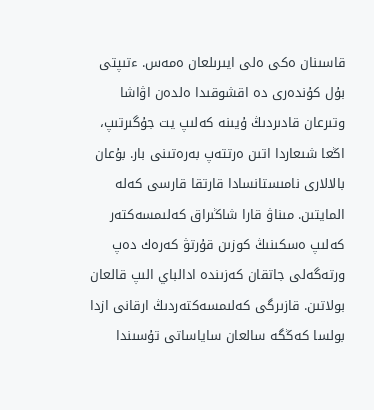قاسىنان ەكى ەلى ايىرىلعان ەمەس. ءتىپتى بۇل كۇندەرى دە اقشوقىدا ەلدەن اۋاشا وتىرعان قادىردىڭ ۇيىنە كەلىپ يت جۇگىرتىپ، اڭعا شىعاردا اتىن ەرتتەپ بەرەتىنى بار. بۇعان بالالارى نامىستانسادا قارتقا قارسى كەلە المايتىن. مىناۋ قارا شاڭىراق كەلىمسەكتەر كەلىپ ەسكىنىڭ كوزىن قۇرتۋ كەرەك دەپ ورتەگەلى جاتقان كەزىندە ادالباي الىپ قالعان بولاتىن. قازىرگى كەلىمسەكتەردىڭ ارقانى ازدا بولسا كەڭگە سالعان ساياساتى تۇسىندا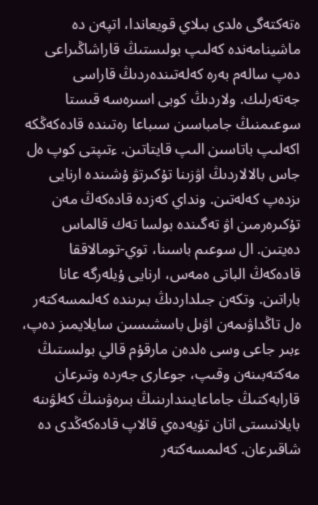ەتەكتەگى ەلدى بىلاي قويعاندا، اتپەن دە ماشينامەندە كەلىپ بولىستىڭ قاراشاڭىراعى دەپ سالەم بەرە كەلەتىندەردىڭ قاراسى جەتەرلىك. ولاردىڭ كوبى اسىرەسە قىستا سوعىمنىڭ جامباسىن سىباعا رەتىندە قادەكەڭكە اكەلىپ باتاسىن الىپ قايتاتىن. ءتىپتى كوپ ەل جاس بالالاردىڭ اۋزىنا تۇكىرتۋ ۇشىندە ارنايى ىزدەپ كەلەتىن. ونداي كەزدە قادەكەڭ مەن تۇكىرەرمىن اۋ تەگىندە بولسا تەك قالماس دەيتىن. ال سوعىم باسىنا، توي-تومالاققا قادەكەڭ الباتى ەمەس، ارنايى ۇيلەرگە عانا باراتىن. وتكەن جىلداردىڭ بىرىندە كەلىمسەكتەر ەل تاڭداۋىمەن اۋىل باسشىسىن سايلايمىز دەپ، ءبىر جاعى وسى ەلدەن مارقۇم قالي بولىستىڭ مەكتەبىنەن وقىپ، جوعارى جەردە وتىرعان قارابەكتىڭ جاماعايىندارىنىڭ بىرەۋىنىڭ كەلۋىنە بايلانىستى اتان تۇيەدەي قالاپ قادەكەڭدى دە شاقىرعان. كەلىمسەكتەر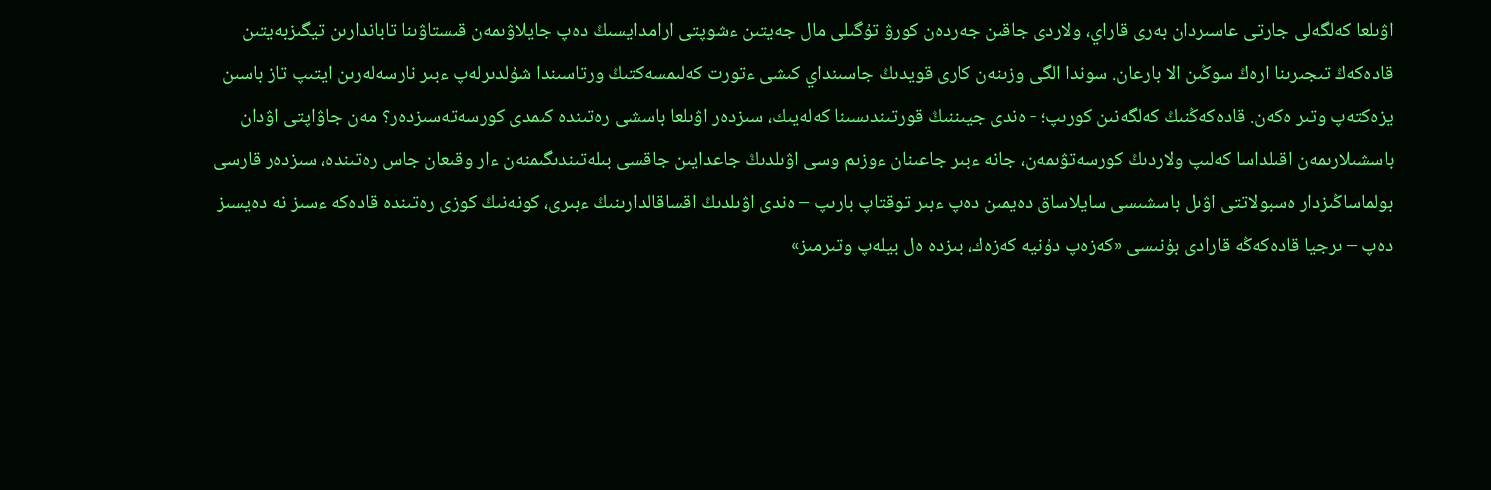اۋىلعا كەلگەلى جارتى عاسىردان بەرى قاراي، ولاردى جاقىن جەردەن كورۋ تۇگىلى مال جەيتىن ءشوپتى ارامدايسىڭ دەپ جايلاۋىمەن قىستاۋىنا تاباندارىن تيگىزبەيتىن قادەكەڭ تىجىرىنا ارەڭ سوڭىن الا بارعان. سوندا الگى وزىنەن كارى قويدىڭ جاسىنداي كىشى ءتورت كەلىمسەكتىڭ ورتاسىندا شۇلدىرلەپ ءبىر نارسەلەرىن ايتىپ تاز باسىن يزەكتەپ وتىر ەكەن. قادەكەڭنىڭ كەلگەنىن كورىپ؛ - ەندى جيىننىڭ قورتىندىسىنا كەلەيىك، سىزدەر اۋىلعا باسشى رەتىندە كىمدى كورسەتەسىزدەر؟ مەن جاۋاپتى اۋدان باسشىلارىمەن اقىلداسا كەلىپ ولاردىڭ كورسەتۋىمەن، جانە ءبىر جاعىنان ءوزىم وسى اۋىلدىڭ جاعدايىن جاقسى بىلەتىندىگىمنەن ءار وقىعان جاس رەتىندە، سىزدەر قارسى بولماساڭىزدار ەسبولاتتى اۋىل باسشىسى سايلاساق دەيمىن دەپ ءبىر توقتاپ بارىپ – ەندى اۋىلدىڭ اقساقالدارىنىڭ ءبىرى، كونەنىڭ كوزى رەتىندە قادەكە ءسىز نە دەيسىز دەپ – ىرجيا قادەكەڭە قارادى بۇنىسى «كەزەپ دۇنيە كەزەك، بىزدە ەل بيلەپ وتىرمىز»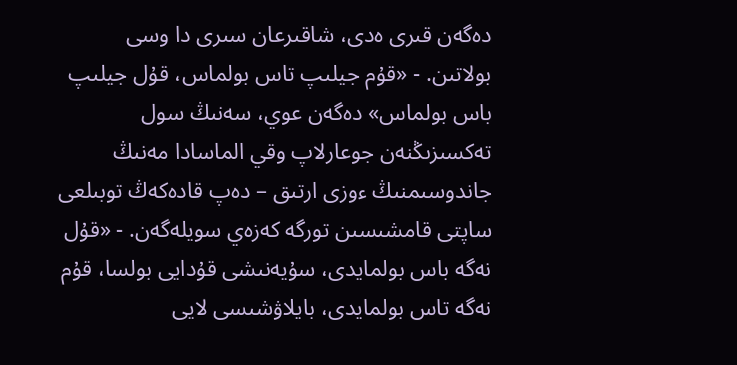دەگەن قىرى ەدى، شاقىرعان سىرى دا وسى بولاتىن. - «قۇم جيلىپ تاس بولماس، قۇل جيلىپ باس بولماس» دەگەن عوي، سەنىڭ سول تەكسىزىڭنەن جوعارلاپ وقي الماسادا مەنىڭ جاندوسىمنىڭ ءوزى ارتىق – دەپ قادەكەڭ توبىلعى ساپتى قامشىسىن تورگە كەزەي سويلەگەن. - «قۇل نەگە باس بولمايدى، سۇيەنىشى قۇدايى بولسا، قۇم نەگە تاس بولمايدى، بايلاۋشىسى لايى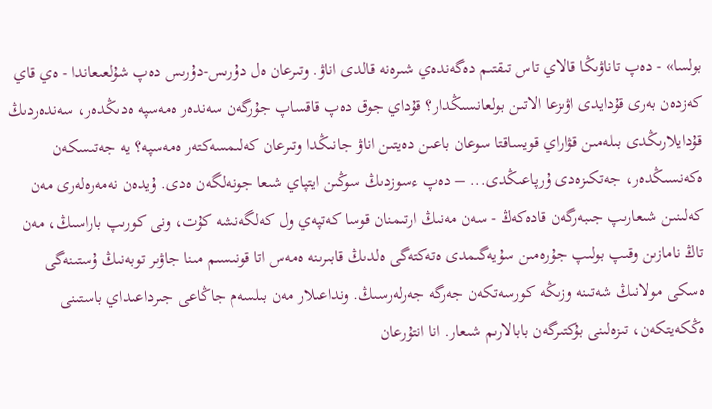بولسا» - دەپ تاناۋىڭا قالاي تاس تىقتىم دەگەندەي شىرەنە قالدى اناۋ. وتىرعان ەل دۇرىس-دۇرىس دەپ شۇلعىعاندا - ەي قاي كەزدەن بەرى قۇدايدى اۋىزعا الاتىن بولعانسىڭدار؟ قۇداي جوق دەپ قاقساپ جۇرگەن سەندەر ەمەسپە ەدىڭدەر، سەندەردىڭ قۇدايلارىڭدى بىلەمىن قۋاراي قويساقتا سوعان باعىن دەيتىن اناۋ جانىڭدا وتىرعان كەلىمسەكتەر ەمەسپە؟ يە جەتىسكەن ەكەنسىڭدەر، جەتكىزەدى ۇرپاعىڭدى... – دەپ ءسوزدىڭ سوڭىن ايتپاي شىعا جونەلگەن ەدى. ۇيدەن نەمەرەلەرى مەن كەلىنىن شىعارىپ جىبەرگەن قادەكەڭ - سەن مەنىڭ ارتىمنان قوسا كەتپەي ول كەلگەنشە كۇت، ونى كورىپ باراسىڭ، مەن تاڭ نامازىن وقىپ بولىپ جۇرەمىن سۇيەگىمدى ەتەكتەگى ەلدىڭ قابىرىنە ەمەس اتا قونىسىم مىنا جاۋىر توبەنىڭ ۇستىنەگى ەسكى مولانىڭ شەتىنە وزىڭە كورسەتكەن جەرگە جەرلەرسىڭ. ونداعىلار مەن بىلسەم جاڭاعى جىرداعىداي باستىنى ەڭكەيتكەن، تىزەلىنى بۇكتىرگەن بابالارىم شىعار. انا انتۇرعان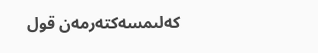كەلىمسەكتەرمەن قول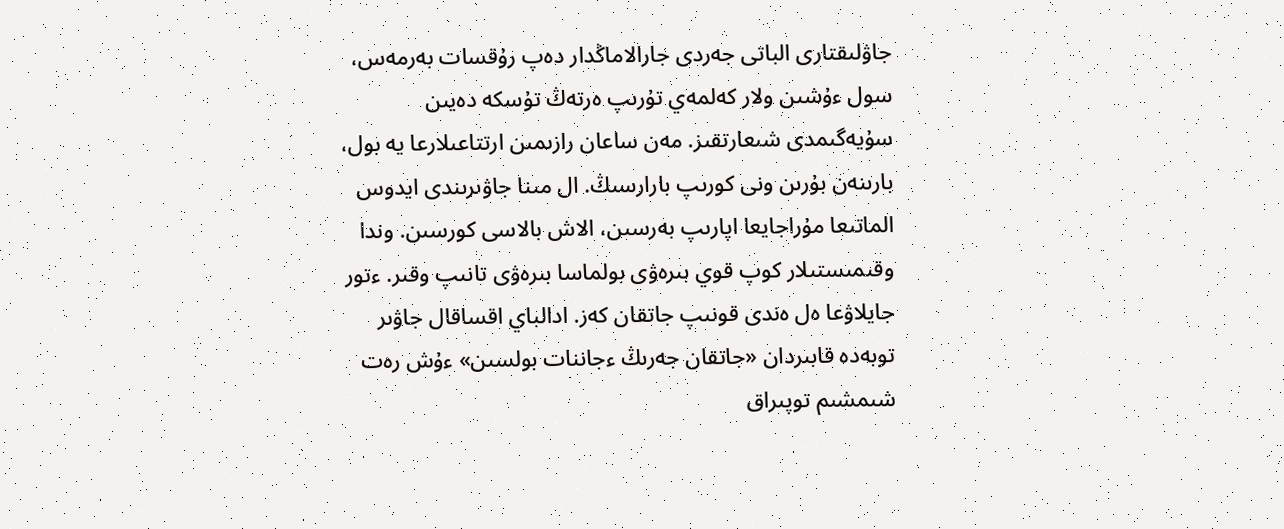جاۋلىقتارى الباتى جەردى جارالاماڭدار دەپ رۇقسات بەرمەس، سول ءۇشىن ولار كەلمەي تۇرىپ ەرتەڭ تۇسكە دەيىن سۇيەگىمدى شىعارتقىز. مەن ساعان رازىمىن ارتتاعىلارعا يە بول، بارىنەن بۇرىن ونى كورىپ بارارسىڭ. ال مىنا جاۋىرىندى ايدوس الماتىعا مۇراجايعا اپارىپ بەرسىن، الاش بالاسى كورسىن. وندا وقىمىستىلار كوپ قوي بىرەۋى بولماسا بىرەۋى تانىپ وقىر. ءتور جايلاۋعا ەل ەندى قونىپ جاتقان كەز. ادالباي اقساقال جاۋىر توبەدە قابىردان «جاتقان جەرىڭ ءجاننات بولسىن» ءۇش رەت شىمشىم توپىراق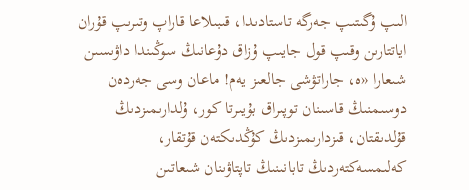الىپ ۇگىتىپ جەرگە تاستادىدا، قىبىلاعا قاراپ وتىرىپ قۇران اياتتارىن وقىپ قول جايىپ ۇزاق دۇعانىڭ سوڭىندا داۋىسىن شىعارا «ە، جاراتۋشى جالعىز يەم! ماعان وسى جەردەن دوسىمنىڭ قاسىنان توپىراق بۇيىرتا كور، ۇلدارىمىزدىڭ قۇلدىقتان، قىزدارىمىزدىڭ كۇڭدىكتەن قۇتقار، كەلىمسەكتەردىڭ تابانىنىڭ تاپتاۋىنان شىعاتىن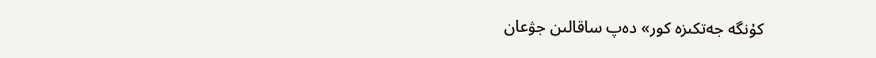كۇنگە جەتكىزە كور» دەپ ساقالىن جۋعان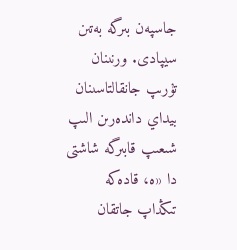جاسپەن بىرگە بەتىن سيپادى. ورنىنان تۇرىپ جانقالتاسىنان بيداي داندەرىن الىپ شىعىپ قابىرگە شاشتى دا «ە، قادەكە تىڭداپ جاتقان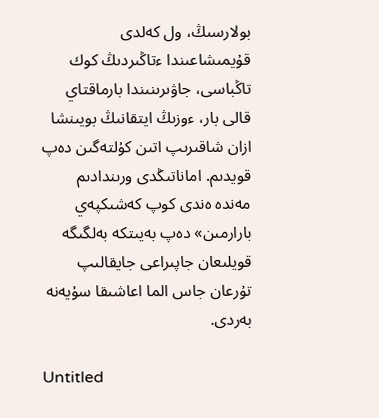بولارسىڭ، ول كەلدى قۇيمىشاعىندا ءتاڭىردىڭ كوك تاڭباسى، جاۋىرىنىندا بارماقتاي قالى بار، ءوزىڭ ايتقانىڭ بويىنشا ازان شاقىرىپ اتىن كۇلتەگىن دەپ قويدىم. اماناتىڭدى ورىندادىم مەندە ەندى كوپ كەشىكپەي بارارمىن» دەپ بەيىتكە بەلگىگە قويلىعان جاپىراعى جايقالىپ تۇرعان جاس الما اعاشىقا سۇيەنە بەردى.

Untitled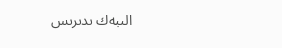الىبەك ىدىرىس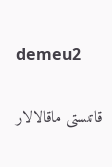demeu2

قاتىستى ماقالالار